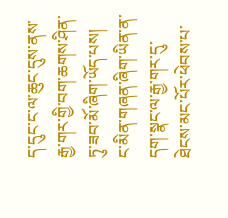ད་དུང་ང་ལ་ཆུང་དུས་ནས་རྒྱ་གར་གྱི་བག་ཆགས་ཤིན་ཏུ་ཟབ་མོ་ཞིག་ཡོད་པས། ང་མིན་གཞན་ཞིག་ཡིན་ན་དག་སྣང་ལ་རྒྱ་གར་དུ་ཐེངས་མང་པོར་ཕེབས་པ་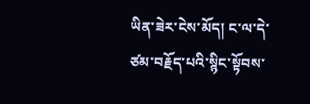ཡིན་ཟེར་ངེས་མོད། ང་ལ་དེ་ཙམ་བརྗོད་པའི་སྙིང་སྟོབས་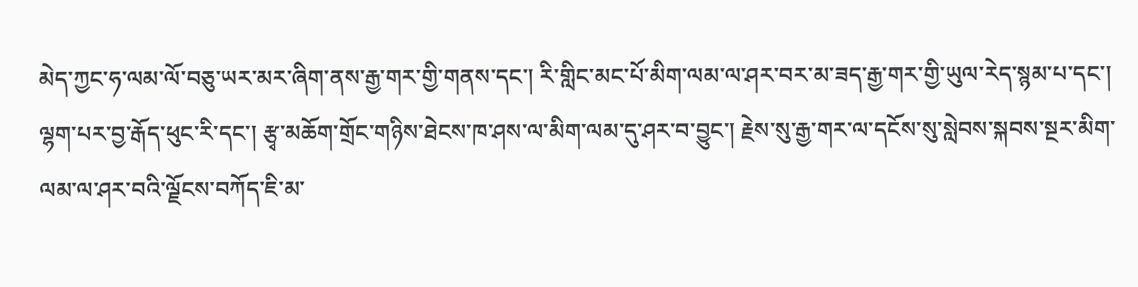མེད་ཀྱང་ཧ་ལམ་ལོ་བཅུ་ཡར་མར་ཞིག་ནས་རྒྱ་གར་གྱི་གནས་དང་། རི་གླིང་མང་པོ་མིག་ལམ་ལ་ཤར་བར་མ་ཟད་རྒྱ་གར་གྱི་ཡུལ་རེད་སྙམ་པ་དང་། ལྷག་པར་བྱ་རྒོད་ཕུང་རི་དང་། རྩྭ་མཆོག་གྲོང་གཉིས་ཐེངས་ཁ་ཤས་ལ་མིག་ལམ་དུ་ཤར་བ་བྱུང་། རྗེས་སུ་རྒྱ་གར་ལ་དངོས་སུ་སླེབས་སྐབས་སྔར་མིག་ལམ་ལ་ཤར་བའི་ལྗོངས་བཀོད་ཇི་མ་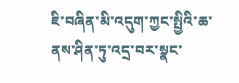ཇི་བཞིན་མི་འདུག་ཀྱང་སྤྱིའི་ཆ་ནས་ཤིན་ཏུ་འདྲ་བར་སྣང་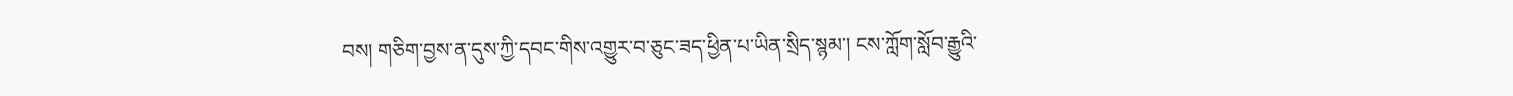བས། གཅིག་བྱས་ན་དུས་ཀྱི་དབང་གིས་འགྱུར་བ་ཅུང་ཟད་ཕྱིན་པ་ཡིན་སྲིད་སྙམ་། ངས་ཀློག་སློབ་རྒྱུའི་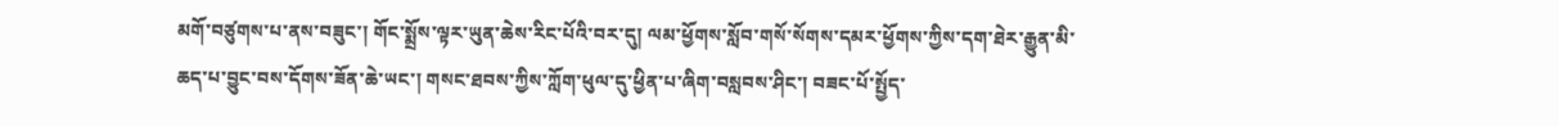མགོ་བཙུགས་པ་ནས་བཟུང་། གོང་སྨྲོས་ལྟར་ཡུན་ཆེས་རིང་པོའི་བར་དུ། ལམ་ཕྱོགས་སློབ་གསོ་སོགས་དམར་ཕྱོགས་ཀྱིས་དག་ཐེར་རྒྱུན་མི་ཆད་པ་བྱུང་བས་དོགས་ཟོན་ཆེ་ཡང་། གསང་ཐབས་ཀྱིས་ཀློག་ཕུལ་དུ་ཕྱིན་པ་ཞིག་བསླབས་ཤིང་། བཟང་པོ་སྤྱོད་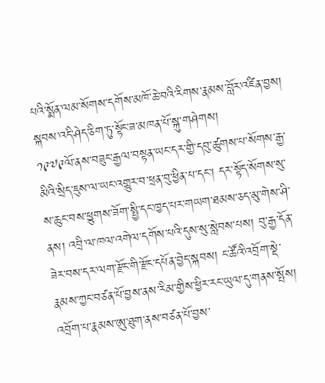པའི་སྨོན་ལམ་སོགས་དགོས་མཁོ་ཆེ་བའི་རིགས་རྣམས་བློར་འཛིན་བྱས། སྐབས་འདི་ཤེད་ཅིག་ཏུ་སྟོང་ཟ་མཁན་པོ་སྐུ་གཤེགས།
༡༩༧༩ལོ་ནས་བཟུང་རྒྱལ་བསྟན་ཡང་དར་གྱི་དབུ་ཚུགས་པ་སོགས་རྒྱ་མིའི་སྲིད་ཇུས་ལ་ཡང་འགྱུར་བ་ཕྲན་བུ་ཕྱིན་པ་དང་། དར་སྟོད་སོགས་སུ་ས་ཆུང་བས་ཕྱུགས་ཟོག་སྤྱི་དང་ཁྱད་པར་གཡག་ཐམས་ཅད་མུ་གེས་ཤི་ནས། འབྲི་ལ་ཁལ་འགེལ་དགོས་པའི་དུས་སུ་སླེབས་པས། བུ་རྒྱ་དོན་ཟེར་བས་དར་ལག་རྫོང་གི་རྫོང་དཔོན་བྱེད་སྐབས། ང་ཚོའི་འབྲོག་སྡེ་རྣམས་ཀྱང་བཙན་པོ་བྱས་ནས་རིམ་གྱིས་ཕྱིར་རང་ཡུལ་དུ་གནས་སྤོས། འབྲོག་པ་རྣམས་ཨུ་ཐུག་ནས་བཙན་པོ་བྱས་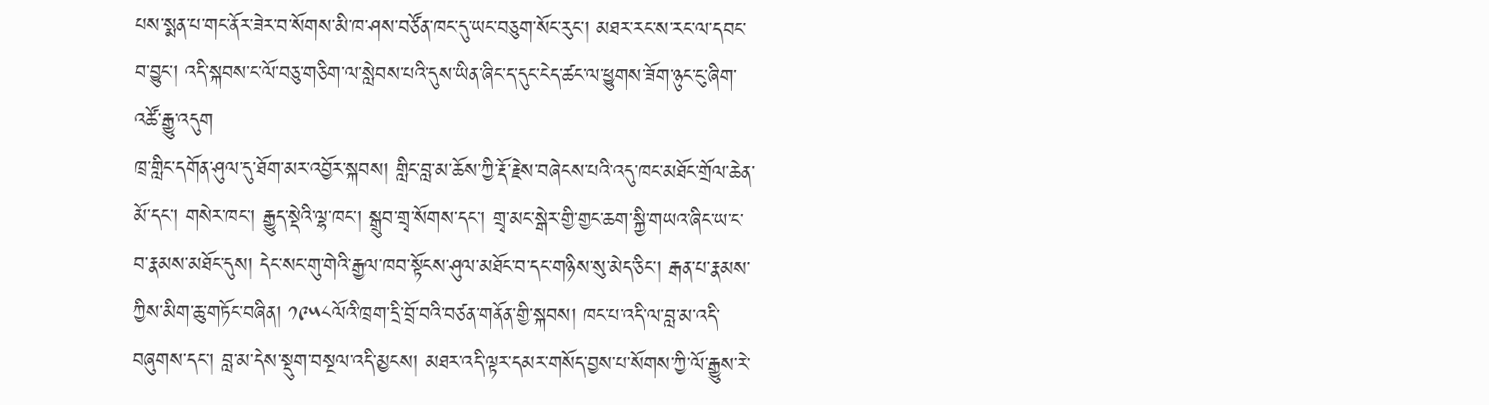པས་སྨན་པ་གང་ནོར་ཟེར་བ་སོགས་མི་ཁ་ཤས་བཙོན་ཁང་དུ་ཡང་བཅུག་སོང་རུང་། མཐར་རང་ས་རང་ལ་དབང་བ་བྱུང་། འདི་སྐབས་ང་ལོ་བཅུ་གཅིག་ལ་སླེབས་པའི་དུས་ཡིན་ཞིང་ད་དུང་ངེད་ཚང་ལ་ཕྱུགས་ཟོག་ཉུང་ངུ་ཞིག་འཚོ་རྒྱུ་འདུག
ཁྲ་གླིང་དགོན་ཤུལ་དུ་ཐོག་མར་འབྱོར་སྐབས། གླིང་བླ་མ་ཆོས་ཀྱི་རྡོ་རྗེས་བཞེངས་པའི་འདུ་ཁང་མཐོང་གྲོལ་ཆེན་མོ་དང་། གསེར་ཁང་། རྒྱུད་སྡེའི་ལྷ་ཁང་། སྒྲུབ་གྲྭ་སོགས་དང་། གྲྭ་མང་སྒེར་གྱི་གྱང་ཆག་སྐྱི་གཡའ་ཞིང་ཡ་ང་བ་རྣམས་མཐོང་དུས། དེང་སང་གུ་གེའི་རྒྱལ་ཁབ་སྟོངས་ཤུལ་མཐོང་བ་དང་གཉིས་སུ་མེད་ཅིང་། རྒན་པ་རྣམས་ཀྱིས་མིག་ཆུ་གཏོང་བཞིན། ༡༩༥༨ལོའི་ཁྲག་དྲི་བྲོ་བའི་བཙན་གནོན་གྱི་སྐབས། ཁང་པ་འདི་ལ་བླ་མ་འདི་བཞུགས་དང་། བླ་མ་དེས་སྡུག་བསྔལ་འདི་མྱངས། མཐར་འདི་ལྟར་དམར་གསོད་བྱས་པ་སོགས་ཀྱི་ལོ་རྒྱུས་རེ་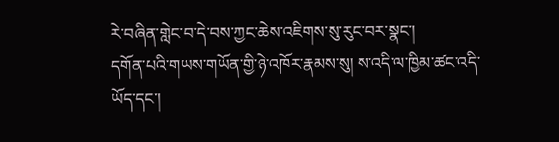རེ་བཞིན་གླེང་བ་དེ་བས་ཀྱང་ཆེས་འཇིགས་སུ་རུང་བར་སྣང་།
དགོན་པའི་གཡས་གཡོན་གྱི་ཉེ་འཁོར་རྣམས་སུ། ས་འདི་ལ་ཁྱིམ་ཚང་འདི་ཡོད་དང་།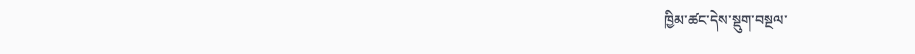ཁྱིམ་ཚང་དེས་སྡུག་བསྔལ་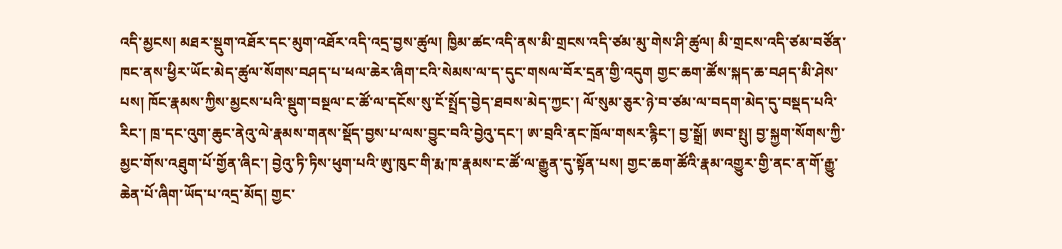འདི་མྱངས། མཐར་སྡུག་འཐོར་དང་མུག་འཐོར་འདི་འདྲ་བྱས་ཚུལ། ཁྱིམ་ཚང་འདི་ནས་མི་གྲངས་འདི་ཙམ་མུ་གེས་ཤི་ཚུལ། མི་གྲངས་འདི་ཙམ་བཙོན་ཁང་ནས་ཕྱིར་ཡོང་མེད་ཚུལ་སོགས་བཤད་པ་ཕལ་ཆེར་ཞིག་ངའི་སེམས་ལ་ད་དུང་གསལ་བོར་དྲན་གྱི་འདུག གྱང་ཆག་ཚོས་སྐད་ཆ་བཤད་མི་ཤེས་པས། ཁོང་རྣམས་ཀྱིས་མྱངས་པའི་སྡུག་བསྔལ་ང་ཚོ་ལ་དངོས་སུ་ངོ་སྤྲོད་བྱེད་ཐབས་མེད་ཀྱང་། ལོ་སུམ་ཅུར་ཉེ་བ་ཙམ་ལ་བདག་མེད་དུ་བསྡད་པའི་རིང་། ཁྲ་དང་འུག་ཆུང་ནེའུ་ལེ་རྣམས་གནས་སྡོད་བྱས་པ་ལས་བྱུང་བའི་བྱེའུ་དང་། ཨ་བྲའི་ནང་ཁྲོལ་གསར་རྙིང་། བྱ་སྒྲོ། ཨབ་སྤུ། བྱ་སྐྱག་སོགས་ཀྱི་མྱང་གོས་འཐུག་པོ་གྱོན་ཞིང་། བྱེའུ་ཏི་ཏིས་ཕུག་པའི་ཨུ་ཁུང་གི་རྨ་ཁ་རྣམས་ང་ཚོ་ལ་རྒྱུན་དུ་སྟོན་པས། གྱང་ཆག་ཚོའི་རྣམ་འགྱུར་གྱི་ནང་ན་གོ་རྒྱུ་ཆེན་པོ་ཞིག་ཡོད་པ་འདྲ་མོད། གྱང་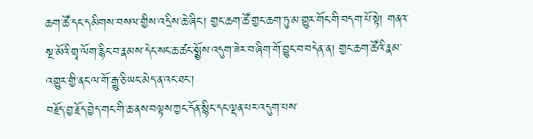ཆག་ཚོ་དང་དམིགས་བསལ་གྱིས་འདྲིས་ཆེ་ཞིང་། གྱང་ཆག་ཚོ་གྱང་ཆག་ཏུ་མ་གྱུར་གོང་གི་བདག་པོ་སྟེ། གནའ་སྔ་མོའི་གྲྭ་ལོག་རྙིང་བ་རྣམས་དེང་སང་ཆ་ཚང་སྨྱོས་འདུག་ཟེར་བ་ཞིག་གོ་བྱུང་བ་བདེན་ན། གྱང་ཆག་ཚོའི་རྣམ་འགྱུར་གྱི་ནང་ལ་གོ་རྒྱུ་ཅི་ཡང་མེད་ན་འང་ཐང་།
བརྗོད་བྱ་རྗོད་བྱེད་གང་གི་ཆ་ནས་བལྟས་ཀྱང་དོན་སྙིང་དང་ལྡན་པར་འདུག་པས་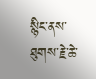སྙིང་ནས་ཐུགས་རྗེ་ཆེ་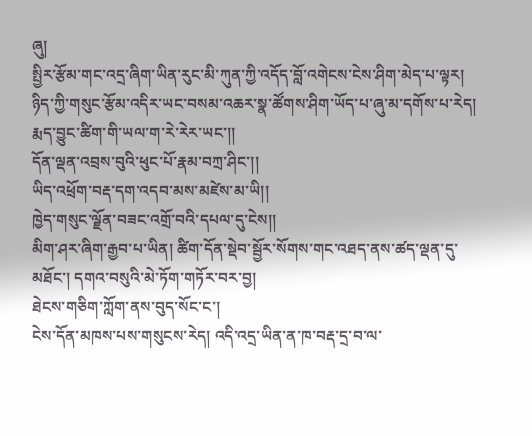ཞུ།
སྤྱིར་རྩོམ་གང་འདྲ་ཞིག་ཡིན་རུང་མི་ཀུན་ཀྱི་འདོད་བློ་འགེངས་ངེས་ཤིག་མེད་པ་ལྟར། ཉིད་ཀྱི་གསུང་རྩོམ་འདིར་ཡང་བསམ་འཆར་སྣ་ཚོགས་ཤིག་ཡོད་པ་ཞུ་མ་དགོས་པ་རེད།
རྨད་བྱུང་ཚིག་གི་ཡལ་ག་རེ་རེར་ཡང་།།
དོན་ལྡན་འབྲས་བུའི་ཕུང་པོ་རྣམ་བཀྲ་ཤིང་།།
ཡིད་འཕྲོག་བརྡ་དག་འདབ་མས་མཛེས་མ་ཡི།།
ཁྱེད་གསུང་ལྗོན་བཟང་འགྲོ་བའི་དཔལ་དུ་ངེས།།
མིག་ཤར་ཞིག་རྒྱབ་པ་ཡིན། ཚིག་དོན་སྡེབ་སྦྱོར་སོགས་གང་འཐད་ནས་ཚད་ལྡན་དུ་མཐོང་། དགའ་བསུའི་མེ་ཏོག་གཏོར་བར་བྱ།
ཐེངས་གཅིག་ཀློག་ནས་བུད་སོང་ང་།
ངེས་དོན་མཁས་པས་གསུངས་རེད། འདི་འདྲ་ཡིན་ན་ཁ་བརྡ་དྲ་བ་ལ་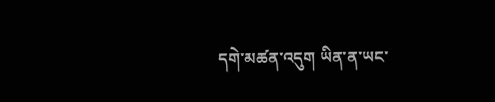དགེ་མཚན་འདུག ཡིན་ན་ཡང་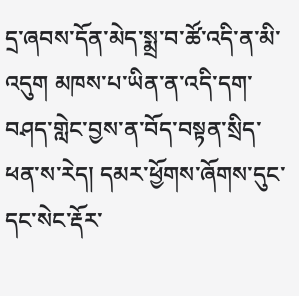དྲ་ཞབས་དོན་མེད་སྨྲ་བ་ཚོ་འདི་ན་མི་འདུག མཁས་པ་ཡིན་ན་འདི་དག་བཤད་གླེང་བྱས་ན་བོད་བསྟན་སྲིད་ཕན་ས་རེད། དམར་ཕྱོགས་ཞོགས་དུང་དང་སེང་རྡོར་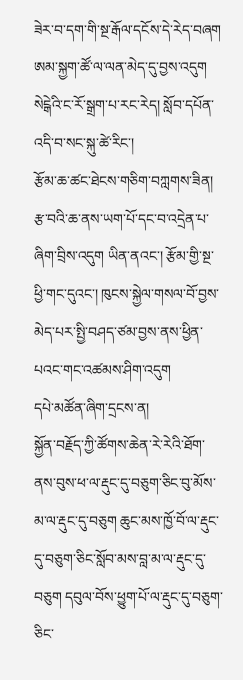ཟེར་བ་དག་གི་སྔ་རྒོལ་དངོས་དེ་རེད་བཞག ཨམ་སྐྱག་ཚོ་ལ་ལན་མེད་དུ་བྱས་འདུག སེངྒེའི་ང་རོ་སྒྲག་པ་རང་རེད། སློབ་དཔོན་འདི་བ་སང་སྐུ་ཚེ་རིང་།
རྩོམ་ཆ་ཚང་ཐེངས་གཅིག་བཀླགས་ཟིན། རྩ་བའི་ཆ་ནས་ཡག་པོ་དང་བ་འདྲེན་པ་ཞིག་བྲིས་འདུག ཡིན་ནའང་། རྩོམ་གྱི་སྔ་ཕྱི་གང་དུའང་། ཁུངས་སྐྱེལ་གསལ་བོ་བྱས་མེད་པར་སྤྱི་བཤད་ཙམ་བྱས་ནས་ཕྱིན་པའང་གང་འཚམས་ཤིག་འདུག
དཔེ་མཚོན་ཞིག་དྲངས་ན།
སྐྱོན་བརྗོད་ཀྱི་ཚོགས་ཆེན་རེ་རེའི་ཐོག་ནས་བུས་ཕ་ལ་རྡུང་དུ་བཅུག་ཅིང་བུ་མོས་མ་ལ་རྡུང་དུ་བཅུག ཆུང་མས་ཁྱོ་བོ་ལ་རྡུང་དུ་བཅུག་ཅིང་སློབ་མས་བླ་མ་ལ་རྡུང་དུ་བཅུག དབུལ་བོས་ཕྱུག་པོ་ལ་རྡུང་དུ་བཅུག་ཅིང་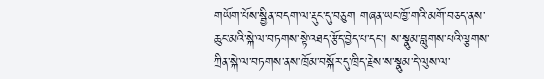གཡོག་པོས་སྦྱིན་བདག་ལ་རྡུང་དུ་བཅུག གཞན་ཡང་ཁྱོ་གའི་མགོ་བཅད་ནས་ཆུང་མའི་སྐེ་ལ་བཏགས་སྟེ་འཐད་རྩོད་བྱེད་པ་དང་། ས་སྣུམ་བླུགས་པའི་ལྕགས་ཀྲིན་སྐེ་ལ་བཏགས་ནས་ཁྲོམ་བསྐོར་དུ་ཁྲིད་རྗེས་ས་སྣུམ་དེ་ལུས་ལ་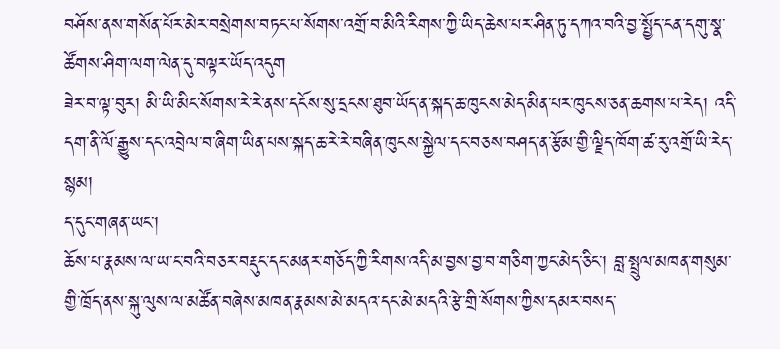བཤོས་ནས་གསོན་པོར་མེར་བསྲེགས་བཏང་པ་སོགས་འགྲོ་བ་མིའི་རིགས་ཀྱི་ཡིད་ཆེས་པར་ཤིན་ཏུ་དཀའ་བའི་བྱ་སྤྱོད་ངན་དགུ་སྣ་ཚོགས་ཤིག་ལག་ལེན་དུ་བལྟར་ཡོད་འདུག
ཟེར་བ་ལྟ་བུར། མི་ཡི་མིང་སོགས་རེ་རེ་ནས་དངོས་སུ་དྲངས་ཐུབ་ཡོད་ན་སྐད་ཆ་ཁུངས་མེད་མིན་པར་ཁུངས་ཅན་ཆགས་པ་རེད། འདི་དག་ནི་ལོ་རྒྱུས་དང་འབྲེལ་བ་ཞིག་ཡིན་པས་སྐད་ཆ་རེ་རེ་བཞིན་ཁུངས་སྐྱེལ་དང་བཅས་བཤད་ན་རྩོམ་གྱི་ལྗིད་ཁོག་ཚ་རུ་འགྲོ་ཡི་རེད་སྙམ།
ད་དུང་གཞན་ཡང་།
ཆོས་པ་རྣམས་ལ་ཡ་ང་བའི་བཅར་བརྡུང་དང་མནར་གཅོད་ཀྱི་རིགས་འདི་མ་བྱས་བྱ་བ་གཅིག་ཀྱང་མེད་ཅིང་། བླ་སྤྲུལ་མཁན་གསུམ་གྱི་ཁྲོད་ནས་སྐུ་ལུས་ལ་མཚོན་བཞེས་མཁན་རྣམས་མེ་མདའ་དང་མེ་མདའི་རྩེ་གྲི་སོགས་ཀྱིས་དམར་བསད་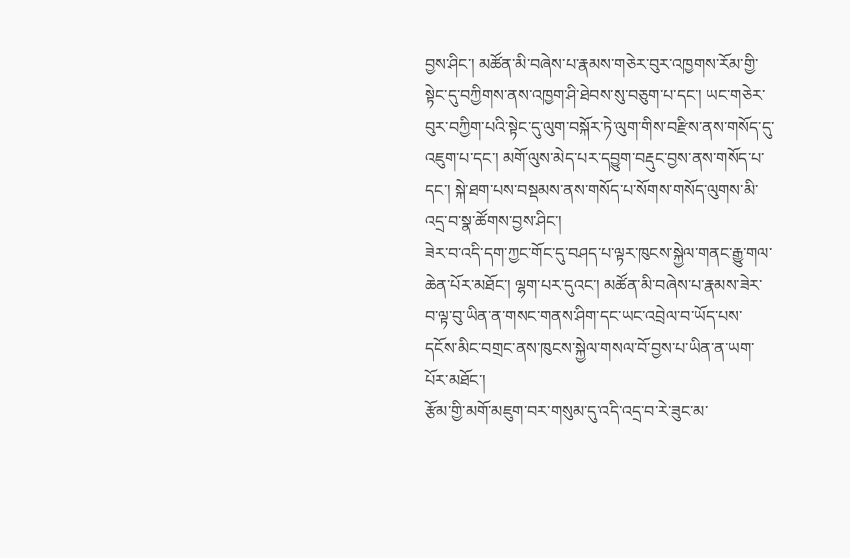བྱས་ཤིང་། མཚོན་མི་བཞེས་པ་རྣམས་གཅེར་བུར་འཁྱགས་རོམ་གྱི་སྟེང་དུ་བཀྱིགས་ནས་འཁྱག་ཤི་ཐེབས་སུ་བཅུག་པ་དང་། ཡང་གཅེར་བུར་བཀྱིག་པའི་སྟེང་དུ་ལུག་བསྐོར་ཏེ་ལུག་གིས་བརྫིས་ནས་གསོད་དུ་འཇུག་པ་དང་། མགོ་ལུས་མེད་པར་དབྱུག་བརྡུང་བྱས་ནས་གསོད་པ་དང་། སྐེ་ཐག་པས་བསྡམས་ནས་གསོད་པ་སོགས་གསོད་ལུགས་མི་འདྲ་བ་སྣ་ཚོགས་བྱས་ཤིང་།
ཟེར་བ་འདི་དག་ཀྱང་གོང་དུ་བཤད་པ་ལྟར་ཁུངས་སྐྱེལ་གནང་རྒྱུ་གལ་ཆེན་པོར་མཐོང་། ལྷག་པར་དུའང་། མཚོན་མི་བཞེས་པ་རྣམས་ཟེར་བ་ལྟ་བུ་ཡིན་ན་གསང་གནས་ཤིག་དང་ཡང་འབྲེལ་བ་ཡོད་པས་དངོས་མིང་བགྲང་ནས་ཁུངས་སྐྱེལ་གསལ་བོ་བྱས་པ་ཡིན་ན་ཡག་པོར་མཐོང་།
རྩོམ་གྱི་མགོ་མཇུག་བར་གསུམ་དུ་འདི་འདྲ་བ་རེ་ཟུང་མ་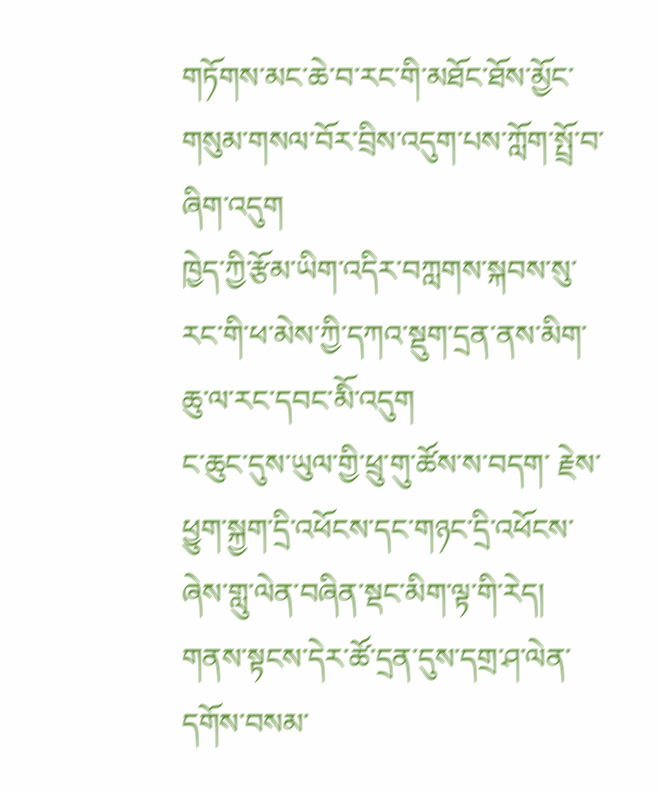གཏོགས་མང་ཆེ་བ་རང་གི་མཐོང་ཐོས་མྱོང་གསུམ་གསལ་བོར་བྲིས་འདུག་པས་ཀློག་སྤྲོ་བ་ཞིག་འདུག
ཁྱེད་ཀྱི་རྩོམ་ཡིག་འདིར་བཀླགས་སྐབས་སུ་རང་གི་ཕ་མེས་ཀྱི་དཀའ་སྡུག་དྲན་ནས་མིག་ཆུ་ལ་རང་དབང་མིོ་འདུག
ང་ཆུང་དུས་ཡུལ་གྱི་ཕྲུ་གུ་ཚོས་ས་བདག་ རྗེས་ཕྱུག་སྐྱག་དྲི་འཕོངས་དང་གཉང་དྲི་འཕོངས་ཞེས་གླུ་ལེན་བཞིན་སྡང་མིག་ལྟ་གི་རེད། གནས་སྟངས་དེར་ཚོ་དྲན་དུས་དགྲ་ཤ་ལེན་དགོས་བསམ་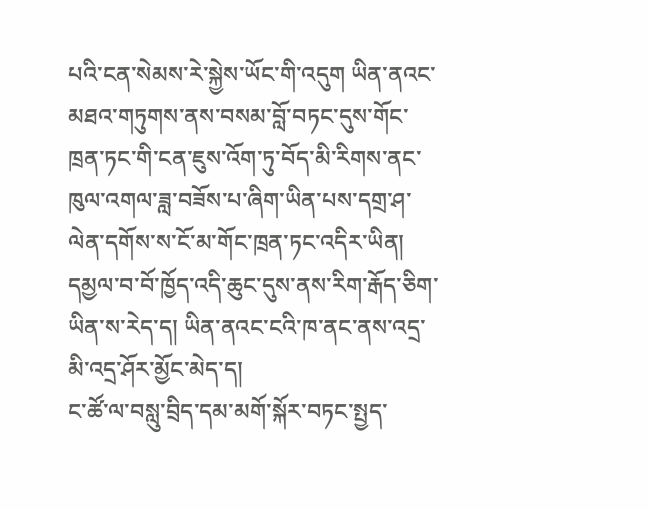པའི་ངན་སེམས་རེ་སྐྱེས་ཡོང་གི་འདུག ཡིན་ནའང་མཐའ་གཏུགས་ནས་བསམ་བློ་བཏང་དུས་གོང་ཁྲན་ཏང་གི་ངན་ཇུས་འོག་ཏུ་བོད་མི་རིགས་ནང་ཁུལ་འགལ་ཟླ་བཟོས་པ་ཞིག་ཡིན་པས་དགྲ་ཤ་ལེན་དགོས་ས་ངོ་མ་གོང་ཁྲན་ཏང་འདིར་ཡིན།
དམྱལ་བ་བོ་ཁྱོད་འདི་ཆུང་དུས་ནས་རིག་རྒོད་ཅིག་ཡིན་ས་རེད་ད། ཡིན་ནའང་ངའི་ཁ་ནང་ནས་འདྲ་མི་འདྲ་ཤོར་མྱོང་མེད་ད།
ང་ཚོ་ལ་བསླུ་བྲིད་དམ་མགོ་སྐོར་བཏང་སྤྱད་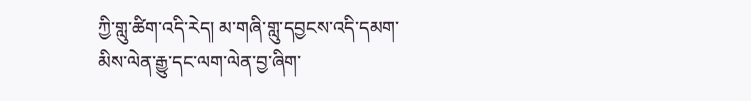ཀྱི་གླུ་ཚིག་འདི་རེད། མ་གཞི་གླུ་དབྱངས་འདི་དམག་མིས་ལེན་རྒྱུ་དང་ལག་ལེན་བྱ་ཞིག་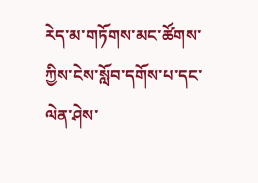རེད་མ་གཏོགས་མང་ཚོགས་ཀྱིས་ངེས་སློབ་དགོས་པ་དང་ལེན་ཤེས་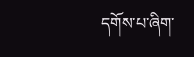དགོས་པ་ཞིག་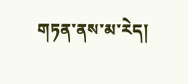གཏན་ནས་མ་རེད།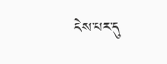ངེས་པར་དུ